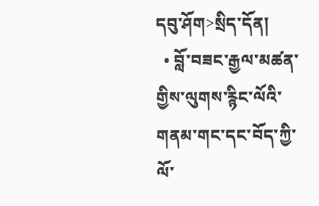དབུ་ཤོག>སྲིད་དོན།
  • བློ་བཟང་རྒྱལ་མཚན་གྱིས་ལུགས་རྙིང་ལོའི་གནམ་གང་དང་བོད་ཀྱི་ལོ་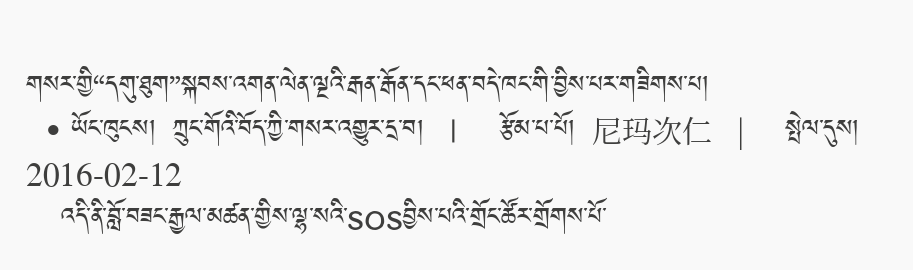གསར་གྱི“དགུ་ཐུག”སྐབས་འགན་ལེན་ལྔའི་རྒན་རྒོན་དང་ཕན་བདེ་ཁང་གི་བྱིས་པར་གཟིགས་པ།
  • ཡོང་ཁུངས།  ཀྲུང་གོའི་བོད་ཀྱི་གསར་འགྱུར་དྲ་བ།   |     རྩོམ་པ་པོ།  尼玛次仁   |     སྤེལ་དུས།  2016-02-12
    འདི་ནི་བློ་བཟང་རྒྱལ་མཚན་གྱིས་ལྷ་སའི་SOSབྱིས་པའི་གྲོང་ཚོར་གྲོགས་པོ་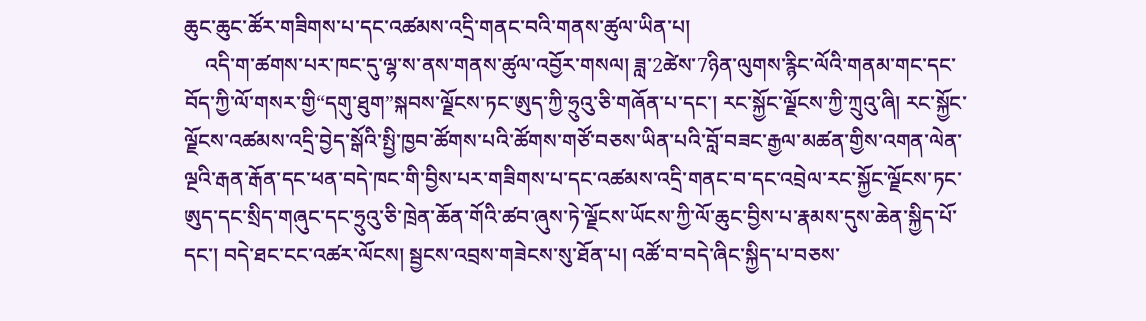ཆུང་ཆུང་ཚོར་གཟིགས་པ་དང་འཚམས་འདྲི་གནང་བའི་གནས་ཚུལ་ཡིན་པ།
    འདི་ག་ཚགས་པར་ཁང་དུ་ལྷ་ས་ནས་གནས་ཚུལ་འབྱོར་གསལ། ཟླ་2ཚེས་7ཉིན་ལུགས་རྙིང་ལོའི་གནམ་གང་དང་བོད་ཀྱི་ལོ་གསར་གྱི“དགུ་ཐུག”སྐབས་ལྗོངས་ཏང་ཨུད་ཀྱི་ཧྲུའུ་ཅི་གཞོན་པ་དང་། རང་སྐྱོང་ལྗོངས་ཀྱི་ཀྲུའུ་ཞི། རང་སྐྱོང་ལྗོངས་འཚམས་འདྲི་བྱེད་སྒོའི་སྤྱི་ཁྱབ་ཚོགས་པའི་ཚོགས་གཙོ་བཅས་ཡིན་པའི་བློ་བཟང་རྒྱལ་མཚན་གྱིས་འགན་ལེན་ལྔའི་རྒན་རྒོན་དང་ཕན་བདེ་ཁང་གི་བྱིས་པར་གཟིགས་པ་དང་འཚམས་འདྲི་གནང་བ་དང་འབྲེལ་རང་སྐྱོང་ལྗོངས་ཏང་ཨུད་དང་སྲིད་གཞུང་དང་ཧྲུའུ་ཅི་ཁྲེན་ཆོན་གོའི་ཚབ་ཞུས་ཏེ་ལྗོངས་ཡོངས་ཀྱི་ལོ་ཆུང་བྱིས་པ་རྣམས་དུས་ཆེན་སྐྱིད་པོ་དང་། བདེ་ཐང་ངང་འཚར་ལོངས། སྦྱངས་འབྲས་གཟེངས་སུ་ཐོན་པ། འཚོ་བ་བདེ་ཞིང་སྐྱིད་པ་བཅས་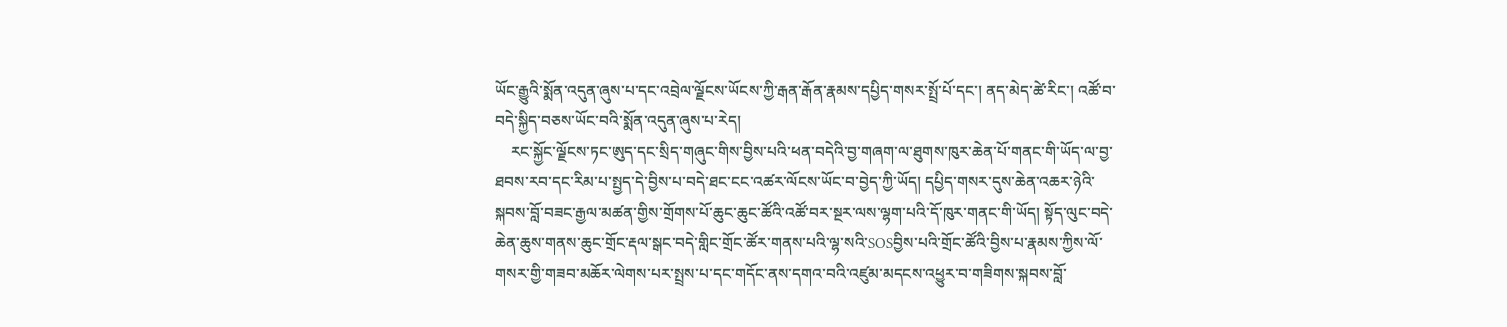ཡོང་རྒྱུའི་སྨོན་འདུན་ཞུས་པ་དང་འབྲེལ་ལྗོངས་ཡོངས་ཀྱི་རྒན་རྒོན་རྣམས་དཔྱིད་གསར་སྤྲོ་པོ་དང་། ནད་མེད་ཚེ་རིང་། འཚོ་བ་བདེ་སྐྱིད་བཅས་ཡོང་བའི་སྨོན་འདུན་ཞུས་པ་རེད།
    རང་སྐྱོང་ལྗོངས་ཏང་ཨུད་དང་སྲིད་གཞུང་གིས་བྱིས་པའི་ཕན་བདེའི་བྱ་གཞག་ལ་ཐུགས་ཁུར་ཆེན་པོ་གནང་གི་ཡོད་ལ་བྱ་ཐབས་རབ་དང་རིམ་པ་སྤྱད་དེ་བྱིས་པ་བདེ་ཐང་ངང་འཚར་ལོངས་ཡོང་བ་བྱེད་ཀྱི་ཡོད། དཔྱིད་གསར་དུས་ཆེན་འཆར་ཉེའི་སྐབས་བློ་བཟང་རྒྱལ་མཚན་གྱིས་གྲོགས་པོ་ཆུང་ཆུང་ཚོའི་འཚོ་བར་སྔར་ལས་ལྷག་པའི་དོ་ཁུར་གནང་གི་ཡོད། སྟོད་ལུང་བདེ་ཆེན་ཆུས་གནས་ཆུང་གྲོང་རྡལ་སྒང་བདེ་གླིང་གྲོང་ཚོར་གནས་པའི་ལྷ་སའི་SOSབྱིས་པའི་གྲོང་ཚོའི་བྱིས་པ་རྣམས་ཀྱིས་ལོ་གསར་གྱི་གཟབ་མཆོར་ལེགས་པར་སྤྲས་པ་དང་གདོང་ནས་དགའ་བའི་འཛུམ་མདངས་འཕྱུར་བ་གཟིགས་སྐབས་བློ་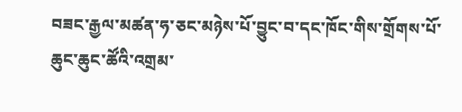བཟང་རྒྱལ་མཚན་ཧ་ཅང་མཉེས་པོ་བྱུང་བ་དང་ཁོང་གིས་གྲོགས་པོ་ཆུང་ཆུང་ཚོའི་འགྲམ་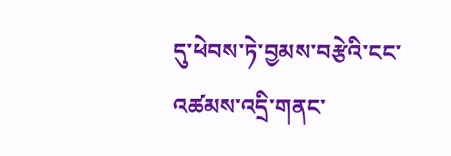དུ་ཕེབས་ཏེ་བྱམས་བརྩེའི་ངང་འཚམས་འདྲི་གནང་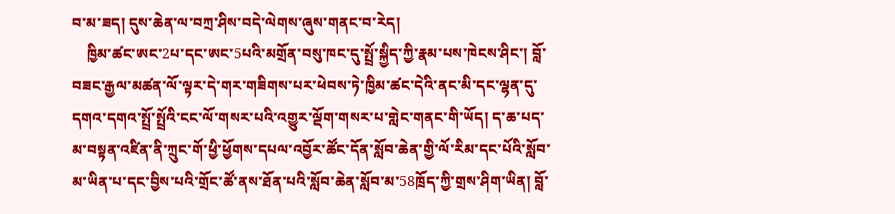བ་མ་ཟད། དུས་ཆེན་ལ་བཀྲ་ཤིས་བདེ་ལེགས་ཞུས་གནང་བ་རེད།
    ཁྱིམ་ཚང་ཨང་2པ་དང་ཨང་5པའི་མགྲོན་བསུ་ཁང་དུ་སྤྲོ་སྐྱིད་ཀྱི་རྣམ་པས་ཁེངས་ཤིང་། བློ་བཟང་རྒྱལ་མཚན་ལོ་ལྟར་དེ་གར་གཟིགས་པར་ཕེབས་ཏེ་ཁྱིམ་ཚང་དེའི་ནང་མི་དང་ལྷན་དུ་དགའ་དགའ་སྤྲོ་སྤྲོའི་ངང་ལོ་གསར་པའི་འགྱུར་ལྡོག་གསར་པ་གླེང་གནང་གི་ཡོད། ད་ཆ་པད་མ་བསྟན་འཛིན་ནི་ཀྲུང་གོ་ཕྱི་ཕྱོགས་དཔལ་འབྱོར་ཚོང་དོན་སློབ་ཆེན་གྱི་ལོ་རིམ་དང་པོའི་སློབ་མ་ཡིན་པ་དང་བྱིས་པའི་གྲོང་ཚོ་ནས་ཐོན་པའི་སློབ་ཆེན་སློབ་མ་58ཁྲོད་ཀྱི་གྲས་ཤིག་ཡིན། བློ་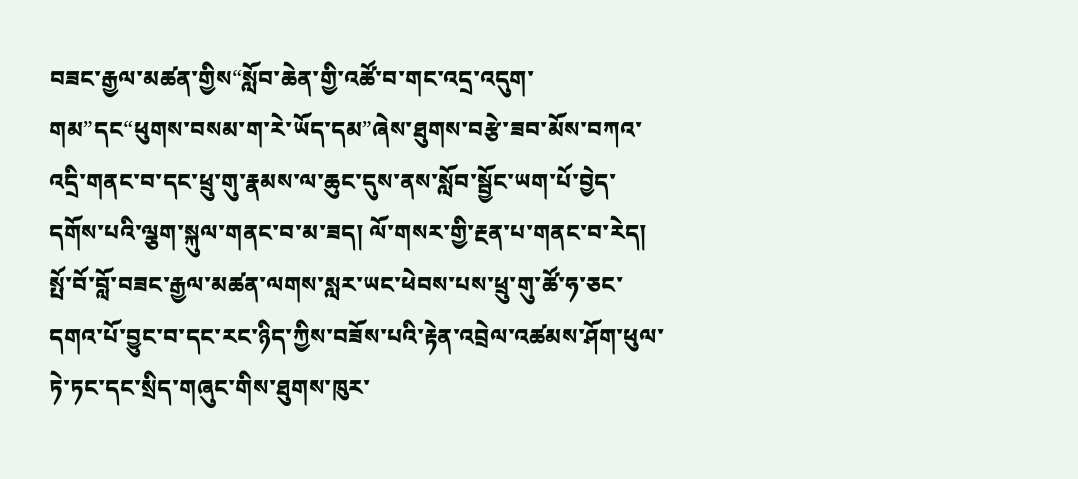བཟང་རྒྱལ་མཚན་གྱིས“སློབ་ཆེན་གྱི་འཚོ་བ་གང་འདྲ་འདུག་གམ”དང“ཕུགས་བསམ་ག་རེ་ཡོད་དམ”ཞེས་ཐུགས་བརྩེ་ཟབ་མོས་བཀའ་འདྲི་གནང་བ་དང་ཕྲུ་གུ་རྣམས་ལ་ཆུང་དུས་ནས་སློབ་སྦྱོང་ཡག་པོ་བྱེད་དགོས་པའི་ལྕག་སྐུལ་གནང་བ་མ་ཟད། ལོ་གསར་གྱི་རྔན་པ་གནང་བ་རེད། སྤོ་བོ་བློ་བཟང་རྒྱལ་མཚན་ལགས་སླར་ཡང་ཕེབས་པས་ཕྲུ་གུ་ཚོ་ཧ་ཅང་དགའ་པོ་བྱུང་བ་དང་རང་ཉིད་ཀྱིས་བཟོས་པའི་རྟེན་འབྲེལ་འཚམས་ཤོག་ཕུལ་ཏེ་ཏང་དང་སྲིད་གཞུང་གིས་ཐུགས་ཁུར་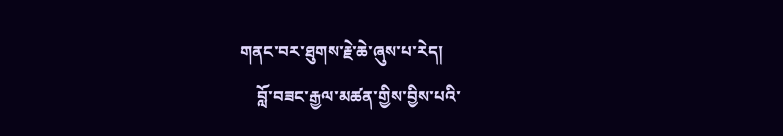གནང་བར་ཐུགས་རྗེ་ཆེ་ཞུས་པ་རེད།
    བློ་བཟང་རྒྱལ་མཚན་གྱིས་བྱིས་པའི་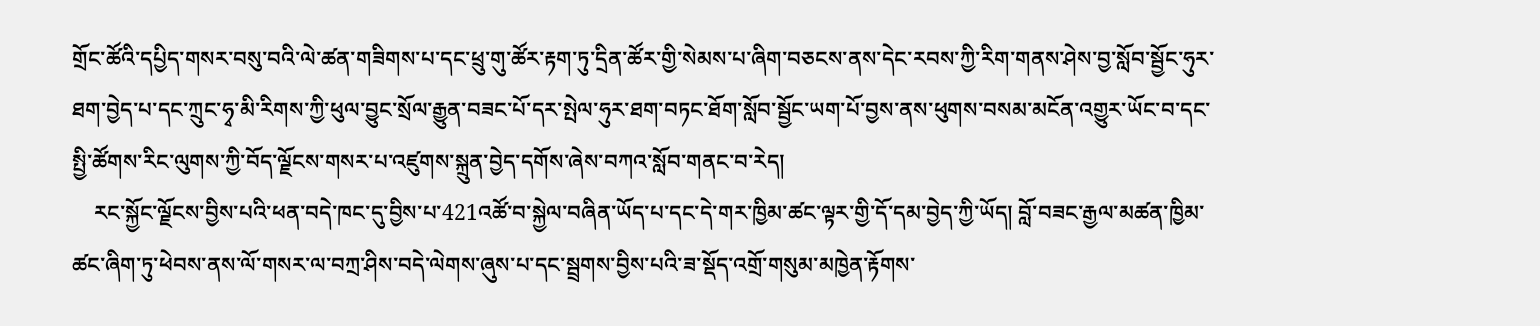གྲོང་ཚོའི་དཔྱིད་གསར་བསུ་བའི་ལེ་ཚན་གཟིགས་པ་དང་ཕྲུ་གུ་ཚོར་རྟག་ཏུ་དྲིན་ཚོར་གྱི་སེམས་པ་ཞིག་བཅངས་ནས་དེང་རབས་ཀྱི་རིག་གནས་ཤེས་བྱ་སློབ་སྦྱོང་ཧུར་ཐག་བྱེད་པ་དང་ཀྲུང་ཧྭ་མི་རིགས་ཀྱི་ཕུལ་བྱུང་སྲོལ་རྒྱུན་བཟང་པོ་དར་སྤེལ་ཧུར་ཐག་བཏང་ཐོག་སློབ་སྦྱོང་ཡག་པོ་བྱས་ནས་ཕུགས་བསམ་མངོན་འགྱུར་ཡོང་བ་དང་སྤྱི་ཚོགས་རིང་ལུགས་ཀྱི་བོད་ལྗོངས་གསར་པ་འཛུགས་སྐྲུན་བྱེད་དགོས་ཞེས་བཀའ་སློབ་གནང་བ་རེད།
    རང་སྐྱོང་ལྗོངས་བྱིས་པའི་ཕན་བདེ་ཁང་དུ་བྱིས་པ་421འཚོ་བ་སྐྱེལ་བཞིན་ཡོད་པ་དང་དེ་གར་ཁྱིམ་ཚང་ལྟར་གྱི་དོ་དམ་བྱེད་ཀྱི་ཡོད། བློ་བཟང་རྒྱལ་མཚན་ཁྱིམ་ཚང་ཞིག་ཏུ་ཕེབས་ནས་ལོ་གསར་ལ་བཀྲ་ཤིས་བདེ་ལེགས་ཞུས་པ་དང་སྦྲགས་བྱིས་པའི་ཟ་སྡོད་འགྲོ་གསུམ་མཁྱེན་རྟོགས་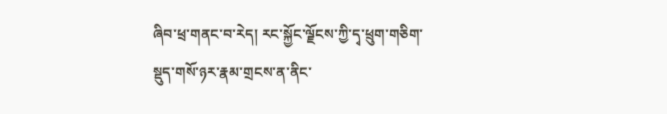ཞིབ་ཕྲ་གནང་བ་རེད། རང་སྐྱོང་ལྗོངས་ཀྱི་དྭ་ཕྲུག་གཅིག་སྡུད་གསོ་ཉར་རྣམ་གྲངས་ན་ནིང་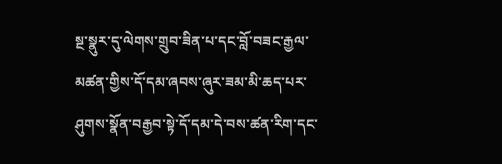སྔ་སྣུར་དུ་ལེགས་གྲུབ་ཟིན་པ་དང་བློ་བཟང་རྒྱལ་མཚན་གྱིས་དོ་དམ་ཞབས་ཞུར་ཟམ་མི་ཆད་པར་ཤུགས་སྣོན་བརྒྱབ་སྟེ་དོ་དམ་དེ་བས་ཚན་རིག་དང་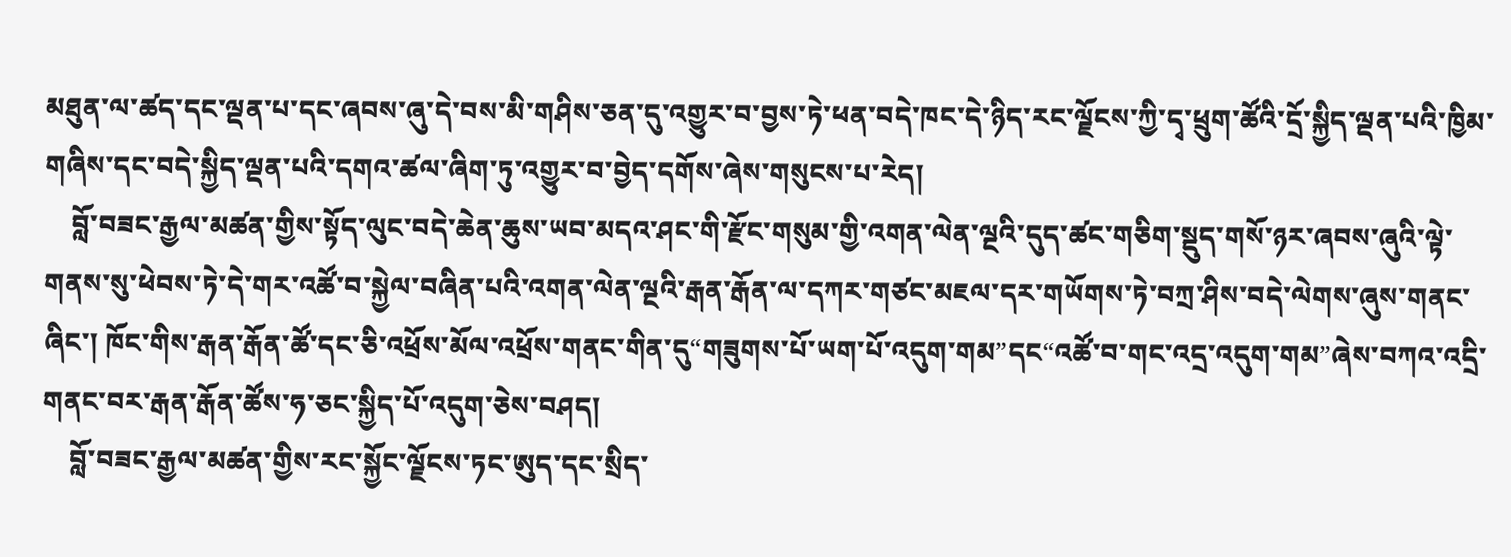མཐུན་ལ་ཚད་དང་ལྡན་པ་དང་ཞབས་ཞུ་དེ་བས་མི་གཤིས་ཅན་དུ་འགྱུར་བ་བྱས་ཏེ་ཕན་བདེ་ཁང་དེ་ཉིད་རང་ལྗོངས་ཀྱི་དྭ་ཕྲུག་ཚོའི་དྲོ་སྐྱིད་ལྡན་པའི་ཁྱིམ་གཞིས་དང་བདེ་སྐྱིད་ལྡན་པའི་དགའ་ཚལ་ཞིག་ཏུ་འགྱུར་བ་བྱེད་དགོས་ཞེས་གསུངས་པ་རེད།
    བློ་བཟང་རྒྱལ་མཚན་གྱིས་སྟོད་ལུང་བདེ་ཆེན་ཆུས་ཡབ་མདའ་ཤང་གི་རྫོང་གསུམ་གྱི་འགན་ལེན་ལྔའི་དུད་ཚང་གཅིག་སྡུད་གསོ་ཉར་ཞབས་ཞུའི་ལྟེ་གནས་སུ་ཕེབས་ཏེ་དེ་གར་འཚོ་བ་སྐྱེལ་བཞིན་པའི་འགན་ལེན་ལྔའི་རྒན་རྒོན་ལ་དཀར་གཙང་མཇལ་དར་གཡོགས་ཏེ་བཀྲ་ཤིས་བདེ་ལེགས་ཞུས་གནང་ཞིང་། ཁོང་གིས་རྒན་རྒོན་ཚོ་དང་ཅི་འཕྲོས་མོལ་འཕྲོས་གནང་གིན་དུ“གཟུགས་པོ་ཡག་པོ་འདུག་གམ”དང“འཚོ་བ་གང་འདྲ་འདུག་གམ”ཞེས་བཀའ་འདྲི་གནང་བར་རྒན་རྒོན་ཚོས་ཧ་ཅང་སྐྱིད་པོ་འདུག་ཅེས་བཤད།
    བློ་བཟང་རྒྱལ་མཚན་གྱིས་རང་སྐྱོང་ལྗོངས་ཏང་ཨུད་དང་སྲིད་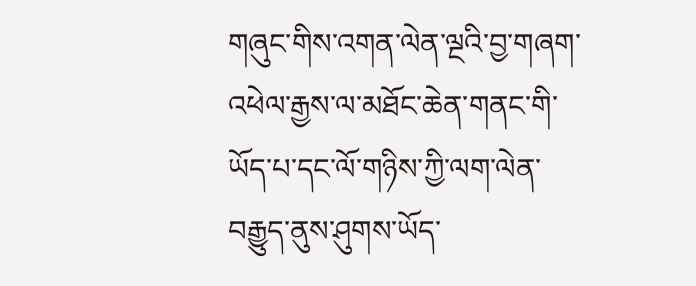གཞུང་གིས་འགན་ལེན་ལྔའི་བྱ་གཞག་འཕེལ་རྒྱས་ལ་མཐོང་ཆེན་གནང་གི་ཡོད་པ་དང་ལོ་གཉིས་ཀྱི་ལག་ལེན་བརྒྱུད་ནུས་ཤུགས་ཡོད་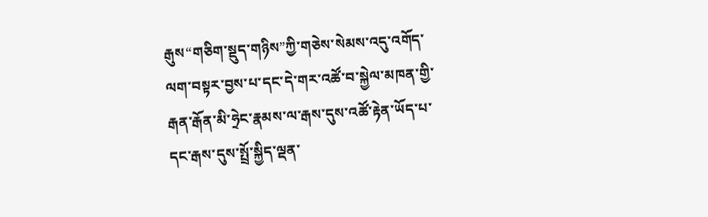རྒུས“གཅིག་སྡུད་གཉིས”ཀྱི་གཅེས་སེམས་འདུ་འགོད་ལག་བསྟར་བྱས་པ་དང་དེ་གར་འཚོ་བ་སྐྱེལ་མཁན་གྱི་རྒན་རྒོན་མི་ཧྲེང་རྣམས་ལ་རྒས་དུས་འཚོ་རྟེན་ཡོད་པ་དང་རྒས་དུས་སྤྲོ་སྐྱིད་ལྡན་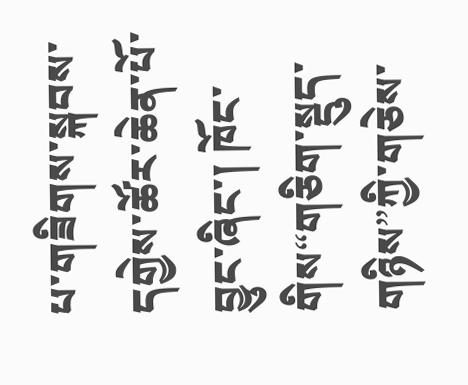པ་གཟིགས་སྐབས་དགྱེས་ཚོར་ཆེན་པོ་བྱུང་ཞིང་། ཁོང་གིས“གཅིག་སྡུད་གཉིས”ཀྱི་གཅེས་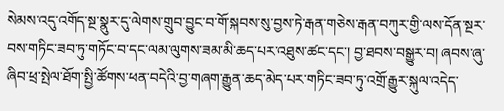སེམས་འདུ་འགོད་སྔ་སྣུར་དུ་ལེགས་གྲུབ་བྱུང་བ་གོ་སྐབས་སུ་བྱས་ཏེ་རྒན་གཅེས་རྒན་བཀུར་གྱི་ལས་དོན་སྔར་བས་གཏིང་ཟབ་ཏུ་གཏོང་བ་དང་ལམ་ལུགས་ཟམ་མི་ཆད་པར་འཐུས་ཚང་དང་། བྱ་ཐབས་བསྒྱུར་བ། ཞབས་ཞུ་ཞིབ་ཕྲ་སྤེལ་ཐོག་སྤྱི་ཚོགས་ཕན་བདེའི་བྱ་གཞག་རྒྱུན་ཆད་མེད་པར་གཏིང་ཟབ་ཏུ་འགྲོ་རྒྱུར་སྐུལ་འདེད་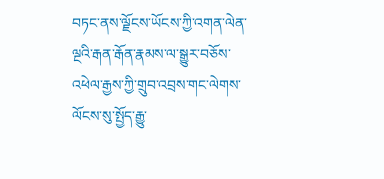བཏང་ནས་ལྗོངས་ཡོངས་ཀྱི་འགན་ལེན་ལྔའི་རྒན་རྒོན་རྣམས་ལ་སྒྱུར་བཅོས་འཕེལ་རྒྱས་ཀྱི་གྲུབ་འབྲས་གང་ལེགས་ལོངས་སུ་སྤྱོད་རྒྱུ་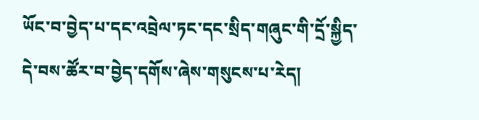ཡོང་བ་བྱེད་པ་དང་འབྲེལ་ཏང་དང་སྲིད་གཞུང་གི་དྲོ་སྐྱིད་དེ་བས་ཚོར་བ་བྱེད་དགོས་ཞེས་གསུངས་པ་རེད།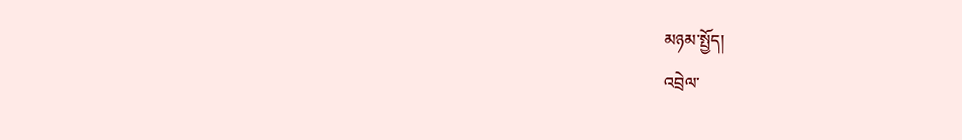མཉམ་སྤྱོད།
འབྲེལ་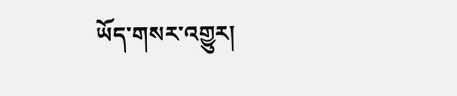ཡོད་གསར་འགྱུར།